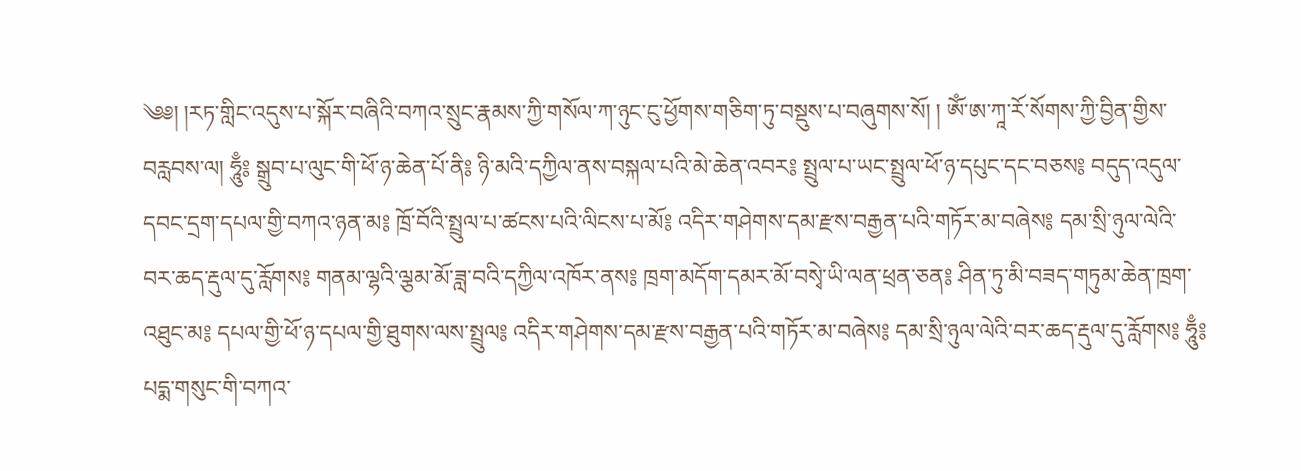༄༅། །རཏ་གླིང་འདུས་པ་སྐོར་བཞིའི་བཀའ་སྲུང་རྣམས་ཀྱི་གསོལ་ཀ་ཉུང་ངུ་ཕྱོགས་གཅིག་ཏུ་བསྡུས་པ་བཞུགས་སོ། ། ཨོཾ་ཨ་ཀཱ་རོ་སོགས་ཀྱི་བྱིན་གྱིས་བརླབས་ལ། ཧཱུྃ༔ སྒྲུབ་པ་ལུང་གི་ཕོ་ཉ་ཆེན་པོ་ནི༔ ཉི་མའི་དཀྱིལ་ནས་བསྐལ་པའི་མེ་ཆེན་འབར༔ སྤྲུལ་པ་ཡང་སྤྲུལ་ཕོ་ཉ་དཔུང་དང་བཅས༔ བདུད་འདུལ་དབང་དྲག་དཔལ་གྱི་བཀའ་ཉན་མ༔ ཁྲོ་བོའི་སྤྲུལ་པ་ཚངས་པའི་ལིངས་པ་མོ༔ འདིར་གཤེགས་དམ་རྫས་བརྒྱན་པའི་གཏོར་མ་བཞེས༔ དམ་སྲི་ཉུལ་ལེའི་བར་ཆད་རྡུལ་དུ་རློགས༔ གནམ་ལྷའི་ལྕམ་མོ་ཟླ་བའི་དཀྱིལ་འཁོར་ནས༔ ཁྲག་མདོག་དམར་མོ་བསྭེ་ཡི་ལན་ཕྲན་ཅན༔ ཤིན་ཏུ་མི་བཟད་གཏུམ་ཆེན་ཁྲག་འཐུང་མ༔ དཔལ་གྱི་ཕོ་ཉ་དཔལ་གྱི་ཐུགས་ལས་སྤྲུལ༔ འདིར་གཤེགས་དམ་རྫས་བརྒྱན་པའི་གཏོར་མ་བཞེས༔ དམ་སྲི་ཉུལ་ལེའི་བར་ཆད་རྡུལ་དུ་རློགས༔ ཧཱུྃ༔ པདྨ་གསུང་གི་བཀའ་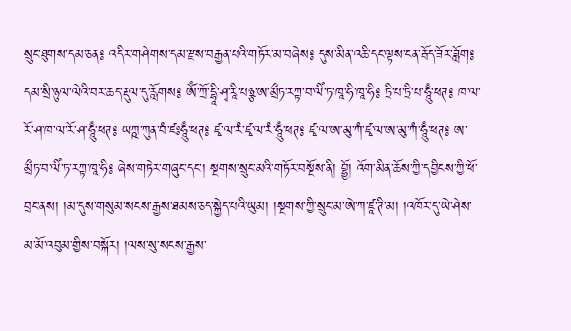སྲུང་ཐུགས་དམ་ཅན༔ འདིར་གཤེགས་དམ་རྫས་བརྒྱན་པའི་གཏོར་མ་བཞེས༔ དུས་མིན་འཆི་དང་ལྟས་ངན་རྦོད་ཟོར་ཟློག༔ དམ་སྲི་ཉུལ་ལེའི་བར་ཆད་རྡུལ་དུ་རློགས༔ ཨོཾ་ཀྲོ་དྷཱི་ཤྭ་རཱི་པཉྩ་ཨ་མྲྀཏ་རཀྟ་བ་ལིཾ་ཏ་ཁཱ་ཧི་ཁཱ་ཧི༔ ཏྲི་པ་ཏྲི་པ་ཧཱུྃ་ཕཊ༔ ཁ་ལ་རོ་ཤ་ཁ་ལ་རོ་ཤ་ཧཱུྃ་ཕཊ༔ ཡཀྵ་ཀུན་བཾ་ཛཿཧཱུྃ་ཕཊ༔ ཛྭ་ལ་རཾ་ཛྭ་ལ་རཾ་ཧཱུྃ་ཕཊ༔ ཛྭ་ལ་ཨ་མུ་ཀཾ་ཛྭ་ལ་ཨ་མུ་ཀཾ་ཧཱུྃ་ཕཊ༔ ཨ་མྲྀཏ་བ་ལིཾ་ཏ་རཀྟ་ཁཱ་ཧི༔ ཞེས་གཏེར་གཞུང་དང་། སྔགས་སྲུང་མའི་གཏོར་བསྔོས་ནི། བྷྱོ། འོག་མིན་ཆོས་ཀྱི་དབྱིངས་ཀྱི་ཕོ་བྲང་ནས། །མ་དུས་གསུམ་སངས་རྒྱས་ཐམས་ཅད་སྐྱེད་པའི་ཡུམ། །སྔགས་ཀྱི་སྲུང་མ་ཨེ་ཀ་ཛཱ་ཊི་མ། །འཁོར་དུ་ཡེ་ཤེས་མ་མོ་འབུམ་གྱིས་བསྐོར། །ལས་སུ་སངས་རྒྱས་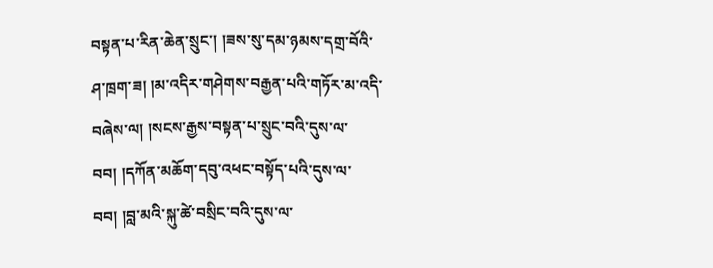བསྟན་པ་རིན་ཆེན་སྲུང་། །ཟས་སུ་དམ་ཉམས་དགྲ་བོའི་ཤ་ཁྲག་ཟ། །མ་འདིར་གཤེགས་བརྒྱན་པའི་གཏོར་མ་འདི་བཞེས་ལ། །སངས་རྒྱས་བསྟན་པ་སྲུང་བའི་དུས་ལ་བབ། །དཀོན་མཆོག་དབུ་འཕང་བསྟོད་པའི་དུས་ལ་བབ། །བླ་མའི་སྐུ་ཚེ་བསྲིང་བའི་དུས་ལ་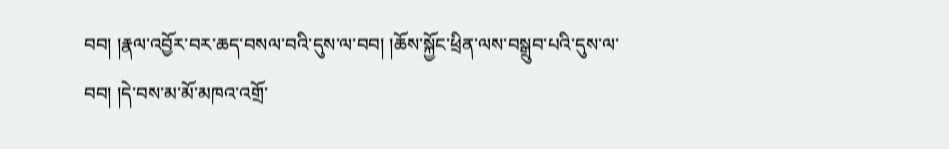བབ། །རྣལ་འབྱོར་བར་ཆད་བསལ་བའི་དུས་ལ་བབ། །ཆོས་སྐྱོང་ཕྲིན་ལས་བསྒྲུབ་པའི་དུས་ལ་བབ། །དེ་བས་མ་མོ་མཁའ་འགྲོ་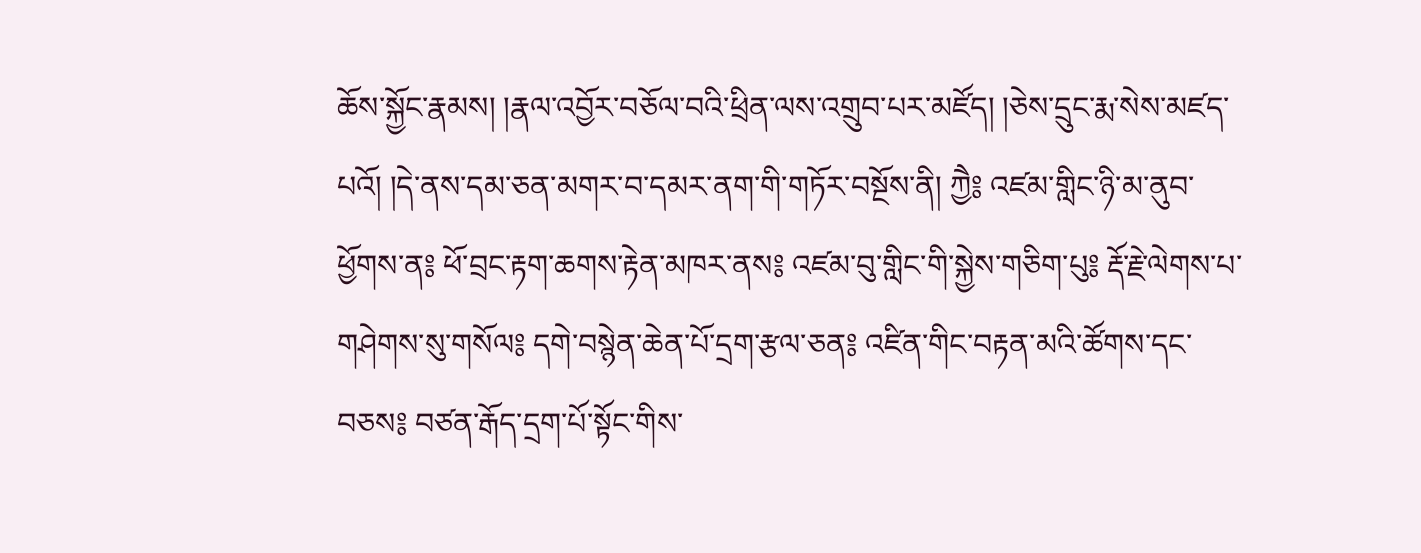ཆོས་སྐྱོང་རྣམས། །རྣལ་འབྱོར་བཅོལ་བའི་ཕྲིན་ལས་འགྲུབ་པར་མཛོད། །ཅེས་དྲུང་རྨ་སེས་མཛད་པའོ། །དེ་ནས་དམ་ཅན་མགར་བ་དམར་ནག་གི་གཏོར་བསྔོས་ནི། ཀྱཻ༔ འཛམ་གླིང་ཉི་མ་ནུབ་ཕྱོགས་ན༔ ཕོ་བྲང་རྟག་ཆགས་རྟེན་མཁར་ནས༔ འཛམ་བུ་གླིང་གི་སྐྱེས་གཅིག་པུ༔ རྡོ་རྗེ་ལེགས་པ་གཤེགས་སུ་གསོལ༔ དགེ་བསྙེན་ཆེན་པོ་དྲག་རྩལ་ཅན༔ འཛིན་གིང་བརྟན་མའི་ཚོགས་དང་བཅས༔ བཙན་རྒོད་དྲག་པོ་སྟོང་གིས་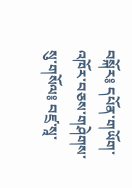བསྐོར༔ དཔོན་གཡོག་འཁོར་བཅས་གཤེགས་སུ་གསོལ༔ བཛྲ་སཱ་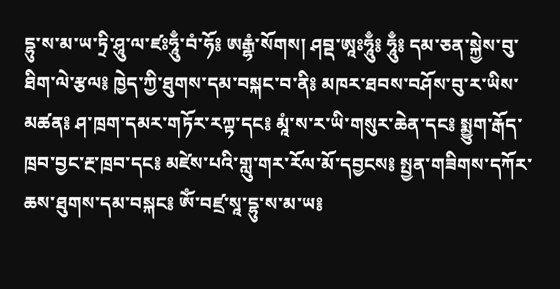དྷུ་ས་མ་ཡ་ཏྲི་ཤཱུ་ལ་ཛཿཧཱུྃ་བཾ་ཧོ༔ ཨརྒྷཾ་སོགས། ཤབྡ་ཨཱཿཧཱུྃ༔ ཧཱུྃ༔ དམ་ཅན་སྐྱེས་བུ་ཐིག་ལེ་རྩལ༔ ཁྱེད་ཀྱི་ཐུགས་དམ་བསྐང་བ་ནི༔ མཁར་ཐབས་བཤོས་བུ་ར་ཡིས་མཚན༔ ཤ་ཁྲག་དམར་གཏོར་རཀྟ་དང༔ མཱཾ་ས་ར་ཡི་གསུར་ཆེན་དང༔ སྨྱུག་རྒོད་ཁྲབ་བྱང་རྔ་ཁྲབ་དང༔ མཛེས་པའི་གླུ་གར་རོལ་མོ་དབྱངས༔ སྤྱན་གཟིགས་དཀོར་ཆས་ཐུགས་དམ་བསྐང༔ ཨོཾ་བཛྲ་སཱ་དྷུ་ས་མ་ཡ༔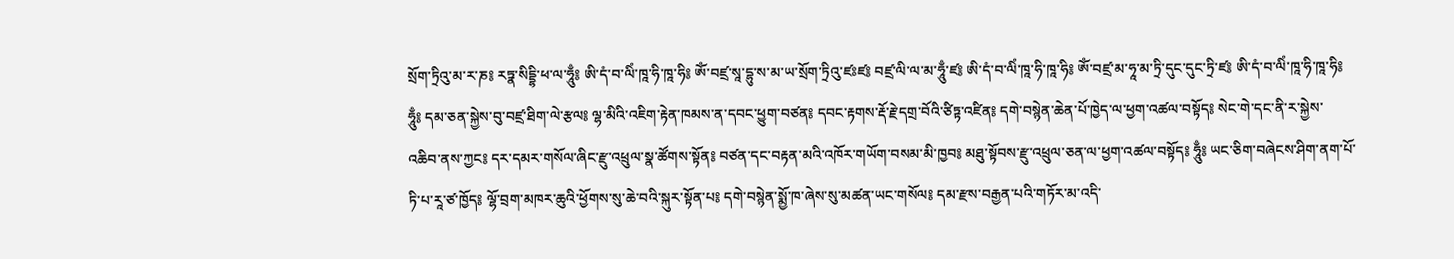སྲོག་ཏྲིའུ་མ་ར་ཎ༔ རཏྣ་སིདྡྷི་ཕ་ལ་ཧཱུྃ༔ ཨི་དཾ་བ་ལིཾ་ཁཱ་ཧི་ཁཱ་ཧི༔ ཨོཾ་བཛྲ་སཱ་དྷུ་ས་མ་ཡ་སྲོག་ཏྲིའུ་ཛཿཛ༔ བཛྲ་ལི་ལ་མ་ཧཱུྃ་ཛ༔ ཨི་དཾ་བ་ལིཾ་ཁཱ་ཧི་ཁཱ་ཧི༔ ཨོཾ་བཛྲ་མ་ཧཱ་མ་ཏྲི་དུང་དུང་ཏྲི་ཛ༔ ཨི་དཾ་བ་ལིཾ་ཁཱ་ཧི་ཁཱ་ཧི༔ ཧཱུྃ༔ དམ་ཅན་སྐྱེས་བུ་བཛྲ་ཐིག་ལེ་རྩལ༔ ལྷ་མིའི་འཇིག་རྟེན་ཁམས་ན་དབང་ཕྱུག་བཙན༔ དབང་རྟགས་རྡོ་རྗེ་དགྲ་བོའི་ཙིཏྟ་འཛིན༔ དགེ་བསྙེན་ཆེན་པོ་ཁྱེད་ལ་ཕྱག་འཚལ་བསྟོད༔ སེང་གེ་དང་ནི་ར་སྐྱེས་འཆིབ་ནས་ཀྱང༔ དར་དམར་གསོལ་ཞིང་རྫུ་འཕྲུལ་སྣ་ཚོགས་སྟོན༔ བཙན་དང་བརྟན་མའི་འཁོར་གཡོག་བསམ་མི་ཁྱབ༔ མཐུ་སྟོབས་རྫུ་འཕྲུལ་ཅན་ལ་ཕྱག་འཚལ་བསྟོད༔ ཧཱུྃ༔ ཡང་ཅིག་བཞེངས་ཤིག་ནག་པོ་ཏི་པ་རཱ་ཙ་ཁྱོད༔ ལྷོ་བྲག་མཁར་ཆུའི་ཕྱོགས་སུ་ཆེ་བའི་སྐུར་སྟོན་པ༔ དགེ་བསྙེན་སྨྱོ་ཁ་ཞེས་སུ་མཚན་ཡང་གསོལ༔ དམ་རྫས་བརྒྱན་པའི་གཏོར་མ་འདི་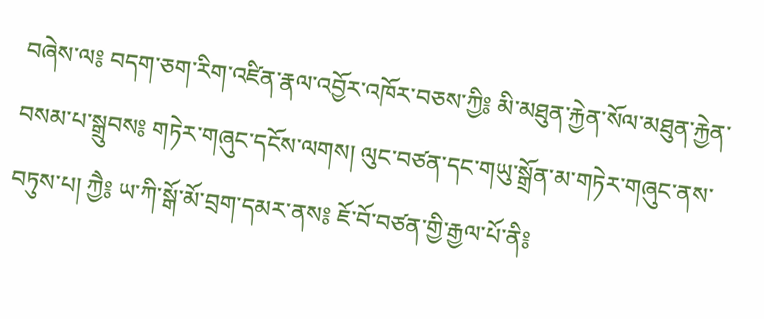བཞེས་ལ༔ བདག་ཅག་རིག་འཛིན་རྣལ་འབྱོར་འཁོར་བཅས་ཀྱི༔ མི་མཐུན་རྐྱེན་སོལ་མཐུན་རྐྱེན་བསམ་པ་སྒྲུབས༔ གཏེར་གཞུང་དངོས་ལགས། ལུང་བཙན་དང་གཡུ་སྒྲོན་མ་གཏེར་གཞུང་ནས་བཏུས་པ། ཀྱཻ༔ ཡ་ཀི་སྒོ་མོ་བྲག་དམར་ནས༔ ཇོ་བོ་བཙན་གྱི་རྒྱལ་པོ་ནི༔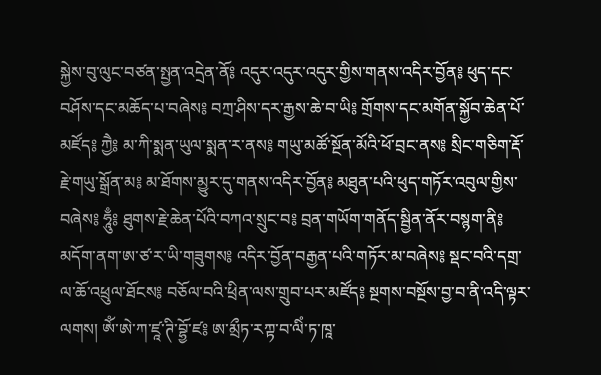སྐྱེས་བུ་ལུང་བཙན་སྤྱན་འདྲེན་ནོ༔ འདུར་འདུར་འདུར་གྱིས་གནས་འདིར་བྱོན༔ ཕུད་དང་བཤོས་དང་མཆོད་པ་བཞེས༔ བཀྲ་ཤིས་དར་རྒྱས་ཆེ་བ་ཡི༔ གྲོགས་དང་མགོན་སྐྱོབ་ཆེན་པོ་མཛོད༔ ཀྱཻ༔ མ་ཀི་སྨན་ཡུལ་སྨན་ར་ནས༔ གཡུ་མཚོ་སྔོན་མོའི་ཕོ་བྲང་ནས༔ སྲིང་གཅིག་རྡོ་རྗེ་གཡུ་སྒྲོན་མ༔ མ་ཐོགས་མྱུར་དུ་གནས་འདིར་བྱོན༔ མཐུན་པའི་ཕུད་གཏོར་འབུལ་གྱིས་བཞེས༔ ཧཱུྃ༔ ཐུགས་རྗེ་ཆེན་པོའི་བཀའ་སྲུང་བ༔ བྲན་གཡོག་གནོད་སྦྱིན་ནོར་བསྙག་ནི༔ མདོག་ནག་ཨ་ཙ་ར་ཡི་གཟུགས༔ འདིར་བྱོན་བརྒྱན་པའི་གཏོར་མ་བཞེས༔ སྡང་བའི་དགྲ་ལ་ཆོ་འཕྲུལ་ཐོངས༔ བཅོལ་བའི་ཕྲིན་ལས་གྲུབ་པར་མཛོད༔ སྔགས་བསྔོས་བྱ་བ་ནི་འདི་ལྟར་ལགས། ཨོཾ་ཨེ་ཀ་ཛཱ་ཊི་བྷྱོ་ཛ༔ ཨ་མྲྀཏ་རཀྟ་བ་ལིཾ་ཏ་ཁཱ་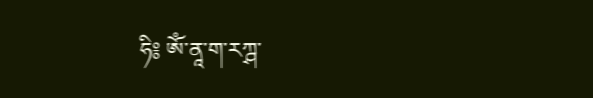ཧི༔ ཨོཾ་ནཱ་ག་རཀྴ་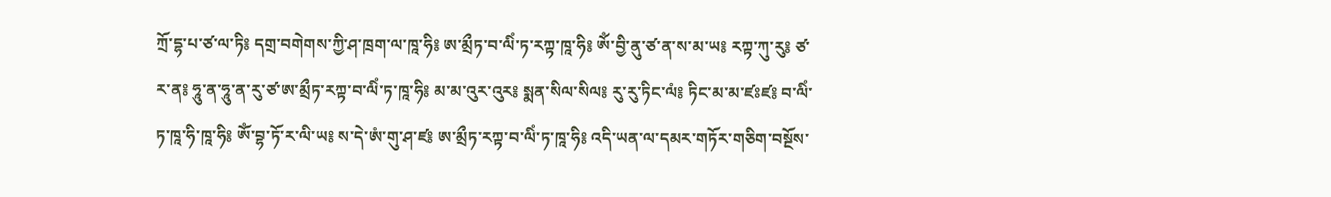ཀྲོ་དྷ་པ་ཙ་ལ་ཏི༔ དགྲ་བགེགས་ཀྱི་ཤ་ཁྲག་ལ་ཁཱ་ཧི༔ ཨ་མྲྀཏ་བ་ལིཾ་ཏ་རཀྟ་ཁཱ་ཧི༔ ཨོཾ་བྱི་ནུ་ཙ་ན་ས་མ་ཡ༔ རཀྟ་ཀུ་རུ༔ ཙ་ར་ན༔ ཧཱུ་ན་ཧཱུ་ན་རུ་ཙ་ཨ་མྲྀཏ་རཀྟ་བ་ལིཾ་ཏ་ཁཱ་ཧི༔ མ་མ་འུར་འུར༔ སྨན་སིལ་སིལ༔ རུ་རུ་ཏིང་ལཾ༔ ཏིང་མ་མ་ཛཿཛ༔ བ་ལིཾ་ཏ་ཁཱ་ཧི་ཁཱ་ཧི༔ ཨོཾ་བྷ་ཏོ་ར་ལི་ཡ༔ ས་དེ་ཨཾ་གུ་ཤ་ཛ༔ ཨ་མྲྀཏ་རཀྟ་བ་ལིཾ་ཏ་ཁཱ་ཧི༔ འདི་ཡན་ལ་དམར་གཏོར་གཅིག་བསྔོས་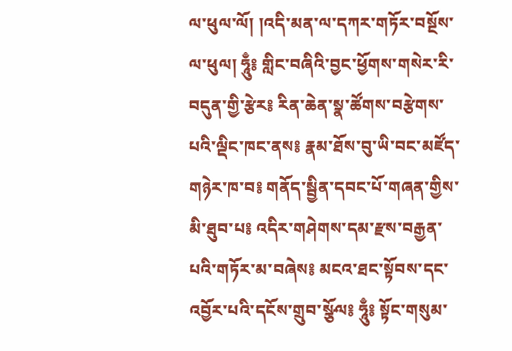ལ་ཕུལ་ལོ། །འདི་མན་ལ་དཀར་གཏོར་བསྔོས་ལ་ཕུལ། ཧཱུྃ༔ གླིང་བཞིའི་བྱང་ཕྱོགས་གསེར་རི་བདུན་གྱི་རྩེར༔ རིན་ཆེན་སྣ་ཚོགས་བརྩེགས་པའི་ལྡིང་ཁང་ནས༔ རྣམ་ཐོས་བུ་ཡི་བང་མཛོད་གཉེར་ཁ་བ༔ གནོད་སྦྱིན་དབང་པོ་གཞན་གྱིས་མི་ཐུབ་པ༔ འདིར་གཤེགས་དམ་རྫས་བརྒྱན་པའི་གཏོར་མ་བཞེས༔ མངའ་ཐང་སྟོབས་དང་འབྱོར་པའི་དངོས་གྲུབ་སྩོལ༔ ཧཱུྃ༔ སྟོང་གསུམ་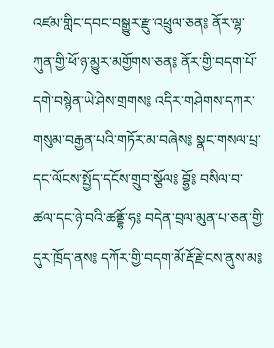འཛམ་གླིང་དབང་བསྒྱུར་རྫུ་འཕྲུལ་ཅན༔ ནོར་ལྷ་ཀུན་གྱི་ཕོ་ཉ་མྱུར་མགྱོགས་ཅན༔ ནོར་གྱི་བདག་པོ་དགེ་བསྙེན་ཡེ་ཤེས་གྲགས༔ འདིར་གཤེགས་དཀར་གསུམ་བརྒྱན་པའི་གཏོར་མ་བཞེས༔ སྣང་གསལ་པྲ་དང་ལོངས་སྤྱོད་དངོས་གྲུབ་སྩོལ༔ བྷྱོ༔ བསིལ་བ་ཚལ་དང་ཉེ་བའི་ཚནྡྷོ་ཧ༔ བདེན་བྲལ་མུན་པ་ཅན་གྱི་དུར་ཁྲོད་ནས༔ དཀོར་གྱི་བདག་མོ་རྡོ་རྗེ་ངས་ནུས་མ༔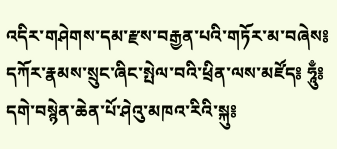འདིར་གཤེགས་དམ་རྫས་བརྒྱན་པའི་གཏོར་མ་བཞེས༔ དཀོར་རྣམས་སྲུང་ཞིང་སྤེལ་བའི་ཕྲིན་ལས་མཛོད༔ ཧཱུྃ༔ དགེ་བསྙེན་ཆེན་པོ་ཤེའུ་མཁའ་རིའི་སྐུ༔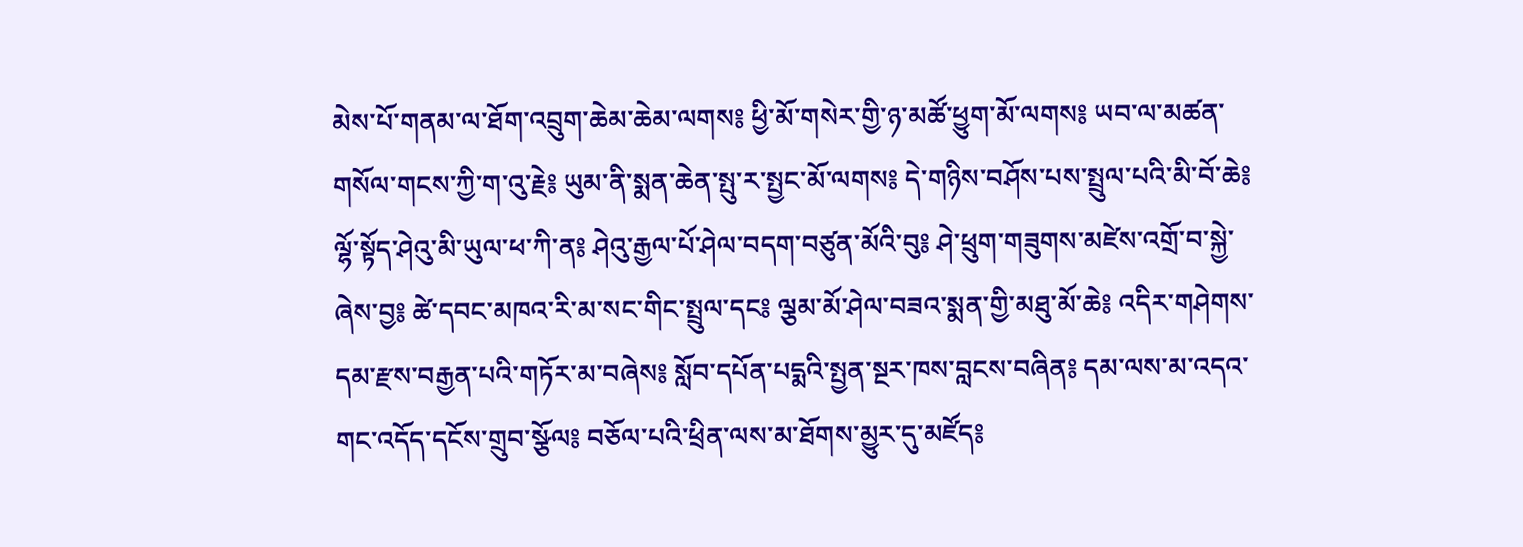མེས་པོ་གནམ་ལ་ཐོག་འབྲུག་ཆེམ་ཆེམ་ལགས༔ ཕྱི་མོ་གསེར་གྱི་ཉ་མཚོ་ཕྱུག་མོ་ལགས༔ ཡབ་ལ་མཚན་གསོལ་གངས་ཀྱི་ག་འུ་རྗེ༔ ཡུམ་ནི་སྨན་ཆེན་སྤུ་ར་སྤྱང་མོ་ལགས༔ དེ་གཉིས་བཤོས་པས་སྤྲུལ་པའི་མི་བོ་ཆེ༔ ལྷོ་སྟོད་ཤེའུ་མི་ཡུལ་ཕ་ཀི་ན༔ ཤེའུ་རྒྱལ་པོ་ཤེལ་བདག་བཙུན་མོའི་བུ༔ ཤེ་ཕྲུག་གཟུགས་མཛེས་འགྲོ་བ་སྐྱེ་ཞེས་བྱ༔ ཚེ་དབང་མཁའ་རི་མ་སང་གིང་སྤྲུལ་དང༔ ལྕམ་མོ་ཤེལ་བཟའ་སྨན་གྱི་མཐུ་མོ་ཆེ༔ འདིར་གཤེགས་དམ་རྫས་བརྒྱན་པའི་གཏོར་མ་བཞེས༔ སློབ་དཔོན་པདྨའི་སྤྱན་སྔར་ཁས་བླངས་བཞིན༔ དམ་ལས་མ་འདའ་གང་འདོད་དངོས་གྲུབ་སྩོལ༔ བཅོལ་པའི་ཕྲིན་ལས་མ་ཐོགས་མྱུར་དུ་མཛོད༔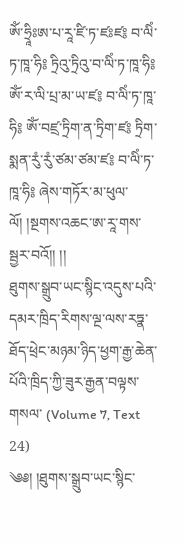ཨོཾ་ཧྲཱིཿཨ་པ་རཱ་ཛི་ཏ་ཛཿཛ༔ བ་ལིཾ་ཏ་ཁཱ་ཧི༔ ཏྲིའུ་ཏྲིའུ་བ་ལིཾ་ཏ་ཁཱ་ཧི༔ ཨོཾ་ར་ལི་པྲ་མ་ཡ་ཛ༔ བ་ལིཾ་ཏ་ཁཱ་ཧི༔ ཨོཾ་བཛྲ་ཏྲིག་ན་ཏྲིག་ཛ༔ ཏྲིག་སྨན་རུཾ་རུཾ་ཙམ་ཙམ་ཛ༔ བ་ལིཾ་ཏ་ཁཱ་ཧི༔ ཞེས་གཏོར་མ་ཕུལ་ལོ། །སྔགས་འཆང་ཨ་རཱ་གས་སྦྱར་བའོ།། །།
ཐུགས་སྒྲུབ་ཡང་སྙིང་འདུས་པའི་དམར་ཁྲིད་རིགས་ལྔ་ལས་རཏྣ་ཐོད་ཕྲེང་མཉམ་ཉིད་ཕྱག་རྒྱ་ཆེན་པོའི་ཁྲིད་ཀྱི་ཟུར་རྒྱན་བལྟས་གསལ་ (Volume 7, Text 24)
༄༅། །ཐུགས་སྒྲུབ་ཡང་སྙིང་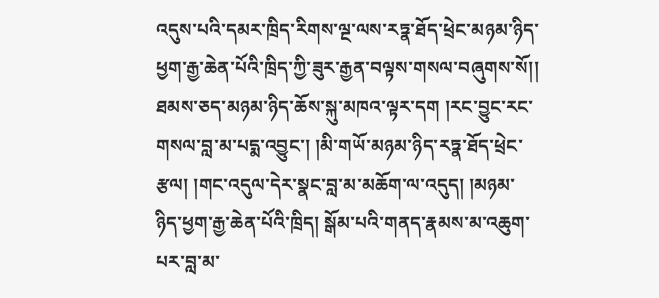འདུས་པའི་དམར་ཁྲིད་རིགས་ལྔ་ལས་རཏྣ་ཐོད་ཕྲེང་མཉམ་ཉིད་ཕྱག་རྒྱ་ཆེན་པོའི་ཁྲིད་ཀྱི་ཟུར་རྒྱན་བལྟས་གསལ་བཞུགས་སོ།། ཐམས་ཅད་མཉམ་ཉིད་ཆོས་སྐུ་མཁའ་ལྟར་དག །རང་བྱུང་རང་གསལ་བླ་མ་པདྨ་འབྱུང་། །མི་གཡོ་མཉམ་ཉིད་རཏྣ་ཐོད་ཕྲེང་རྩལ། །གང་འདུལ་དེར་སྣང་བླ་མ་མཆོག་ལ་འདུད། །མཉམ་ཉིད་ཕྱག་རྒྱ་ཆེན་པོའི་ཁྲིད། སྒོམ་པའི་གནད་རྣམས་མ་འཆུག་པར་བླ་མ་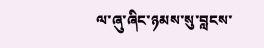ལ་ཞུ་ཞིང་ཉམས་སུ་བླངས་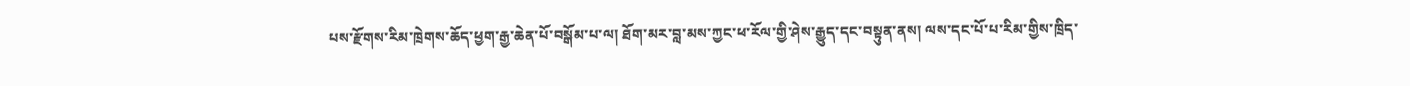པས་རྫོགས་རིམ་ཁྲེགས་ཆོད་ཕྱག་རྒྱ་ཆེན་པོ་བསྒོམ་པ་ལ། ཐོག་མར་བླ་མས་ཀྱང་ཕ་རོལ་གྱི་ཤེས་རྒྱུད་དང་བསྟུན་ནས། ལས་དང་པོ་པ་རིམ་གྱིས་ཁྲིད་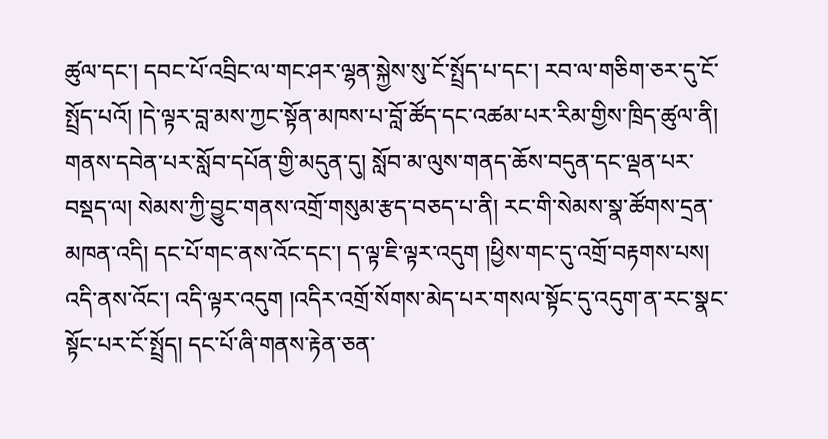ཚུལ་དང་། དབང་པོ་འབྲིང་ལ་གང་ཤར་ལྷན་སྐྱེས་སུ་ངོ་སྤྲོད་པ་དང་། རབ་ལ་གཅིག་ཅར་དུ་ངོ་སྤྲོད་པའོ། །དེ་ལྟར་བླ་མས་ཀྱང་སྟོན་མཁས་པ་བློ་ཚོད་དང་འཚམ་པར་རིམ་གྱིས་ཁྲིད་ཚུལ་ནི། གནས་དབེན་པར་སློབ་དཔོན་གྱི་མདུན་དུ། སློབ་མ་ལུས་གནད་ཆོས་བདུན་དང་ལྡན་པར་བསྡད་ལ། སེམས་ཀྱི་བྱུང་གནས་འགྲོ་གསུམ་རྩད་བཅད་པ་ནི། རང་གི་སེམས་སྣ་ཚོགས་དྲན་མཁན་འདི། དང་པོ་གང་ནས་འོང་དང་། ད་ལྟ་ཇི་ལྟར་འདུག །ཕྱིས་གང་དུ་འགྲོ་བརྟགས་པས། འདི་ནས་འོང་། འདི་ལྟར་འདུག །འདིར་འགྲོ་སོགས་མེད་པར་གསལ་སྟོང་དུ་འདུག་ན་རང་སྣང་སྟོང་པར་ངོ་སྤྲོད། དང་པོ་ཞི་གནས་རྟེན་ཅན་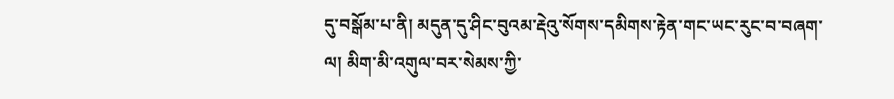དུ་བསྒོམ་པ་ནི། མདུན་དུ་ཤིང་བུའམ་རྡེའུ་སོགས་དམིགས་རྟེན་གང་ཡང་རུང་བ་བཞག་ལ། མིག་མི་འགུལ་བར་སེམས་ཀྱི་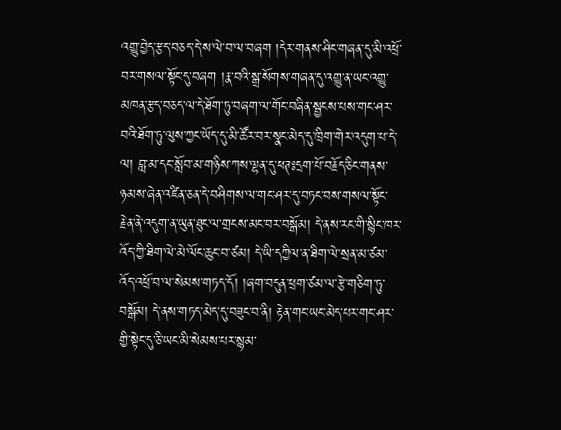འགྱུ་བྱེད་རྩད་བཅད་དེ་ས་ལེ་བ་ལ་བཞག །དེར་གནས་ཤིང་གཞན་དུ་མི་འཕྲོ་བར་གསལ་སྟོང་དུ་བཞག །རྣ་བའི་སྒྲ་སོགས་གཞན་དུ་འགྱུ་ན་ཡང་འགྱུ་མཁན་རྩད་བཅད་ལ་དེ་ཐོག་ཏུ་བཞག་ལ་གོང་བཞིན་སྦྱངས་པས་གང་ཤར་བའི་ཐོག་ཏུ་ལུས་ཀྱང་ཡོད་དུ་མི་ཚོར་བར་སྣང་མེད་དུ་ཁྲིག་གེར་འདུག་པ་དེ་ལ། བླ་མ་དང་སློབ་མ་གཉིས་ཀས་ལྷན་དུ་ཕཊཿདྲག་པོ་བརྗོད་ཅིང་གནས་ཉམས་ཞེན་འཛིན་ཅན་དེ་བཤིགས་ལ་གང་ཤར་དུ་བཏང་བས་གསལ་སྟོང་རྗེན་ནེ་འདུག་ན་ཡུན་ཐུང་ལ་གྲངས་མང་བར་བསྒོམ། དེ་ནས་རང་གི་སྙིང་ཁར་འོད་ཀྱི་ཐིག་ལེ་མེ་ལོང་ཆུང་བ་ཙམ། དེ་ཡི་དཀྱིལ་ན་ཐིག་ལེ་སྲན་མ་ཙམ་འོད་འཕྲོ་བ་ལ་སེམས་གཏད་དོ། །ཞག་བདུན་ཕྲག་ཙམ་ལ་རྩེ་གཅིག་ཏུ་བསྒོམ། དེ་ནས་གཏད་མེད་དུ་བཟུང་བ་ནི། རྟེན་གང་ཡང་མེད་པར་གང་ཤར་གྱི་སྟེང་དུ་ཅི་ཡང་མི་སེམས་པར་སྙམ་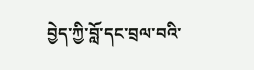བྱེད་ཀྱི་བློ་དང་བྲལ་བའི་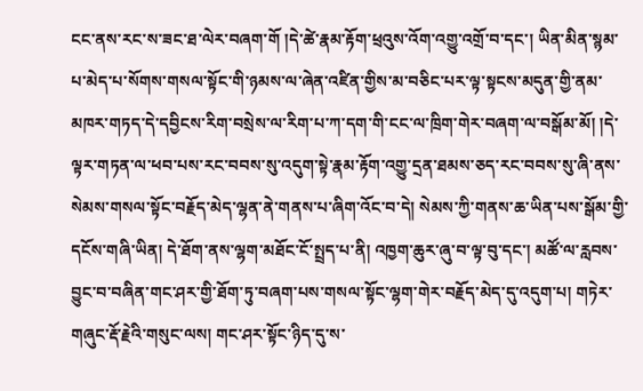ངང་ནས་རང་ས་ཟང་ཐ་ལེར་བཞག་གོ །དེ་ཚེ་རྣམ་རྟོག་ཕྲའུས་འོག་འགྱུ་འགྲོ་བ་དང་། ཡིན་མིན་སྙམ་པ་མེད་པ་སོགས་གསལ་སྟོང་གི་ཉམས་ལ་ཞེན་འཛིན་གྱིས་མ་བཅིང་པར་ལྟ་སྟངས་མདུན་གྱི་ནམ་མཁར་གཏད་དེ་དབྱིངས་རིག་བསྲེས་ལ་རིག་པ་ཀ་དག་གི་ངང་ལ་ཁྲིག་གེར་བཞག་ལ་བསྒོམ་མོ། །དེ་ལྟར་གཏན་ལ་ཕབ་པས་རང་བབས་སུ་འདུག་སྟེ་རྣམ་རྟོག་འགྱུ་དྲན་ཐམས་ཅད་རང་བབས་སུ་ཞི་ནས་སེམས་གསལ་སྟོང་བརྗོད་མེད་ལྷན་ནེ་གནས་པ་ཞིག་འོང་བ་དེ། སེམས་ཀྱི་གནས་ཆ་ཡིན་པས་སྒོམ་གྱི་དངོས་གཞི་ཡིན། དེ་ཐོག་ནས་ལྷག་མཐོང་ངོ་སྤྲད་པ་ནི། འཁྱག་ཆུར་ཞུ་བ་ལྟ་བུ་དང་། མཚོ་ལ་རླབས་བྱུང་བ་བཞིན་གང་ཤར་གྱི་ཐོག་ཏུ་བཞག་པས་གསལ་སྟོང་ལྷག་གེར་བརྗོད་མེད་དུ་འདུག་པ། གཏེར་གཞུང་རྡོ་རྗེའི་གསུང་ལས། གང་ཤར་སྟོང་ཉིད་དུ་ས་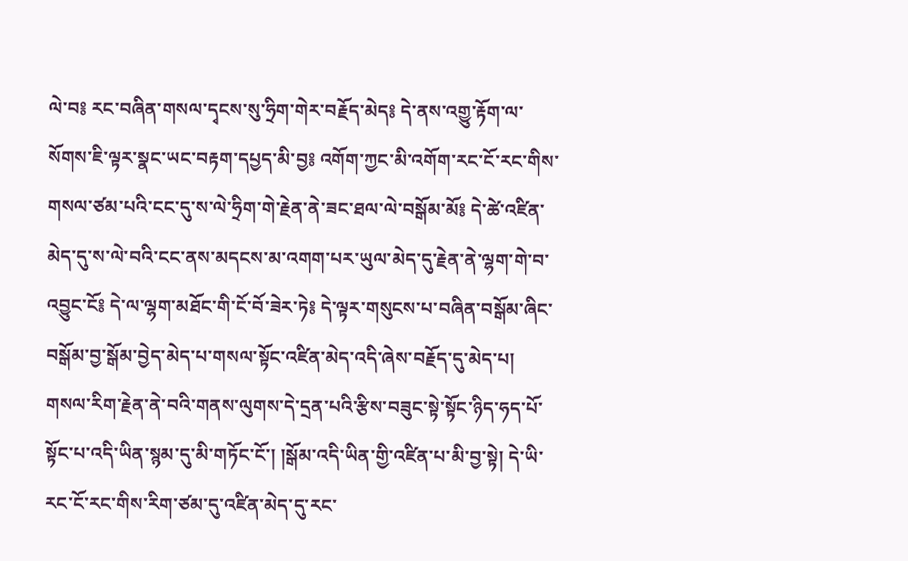ལེ་བ༔ རང་བཞིན་གསལ་དྭངས་སུ་ཧྲིག་གེར་བརྗོད་མེད༔ དེ་ནས་འགྱུ་རྟོག་ལ་སོགས་ཇི་ལྟར་སྣང་ཡང་བརྟག་དཔྱད་མི་བྱ༔ འགོག་ཀྱང་མི་འགོག་རང་ངོ་རང་གིས་གསལ་ཙམ་པའི་ངང་དུ་ས་ལེ་ཧྲིག་གེ་རྗེན་ནེ་ཟང་ཐལ་ལེ་བསྒོམ་མོ༔ དེ་ཚེ་འཛིན་མེད་དུ་ས་ལེ་བའི་ངང་ནས་མདངས་མ་འགག་པར་ཡུལ་མེད་དུ་རྗེན་ནེ་ལྷག་གེ་བ་འབྱུང་ངོ༔ དེ་ལ་ལྷག་མཐོང་གི་ངོ་བོ་ཟེར་ཏེ༔ དེ་ལྟར་གསུངས་པ་བཞིན་བསྒོམ་ཞིང་བསྒོམ་བྱ་སྒོམ་བྱེད་མེད་པ་གསལ་སྟོང་འཛིན་མེད་འདི་ཞེས་བརྗོད་དུ་མེད་པ། གསལ་རིག་རྗེན་ནེ་བའི་གནས་ལུགས་དེ་དྲན་པའི་རྩིས་བཟུང་སྟེ་སྟོང་ཉིད་ཧད་པོ་སྟོང་པ་འདི་ཡིན་སྙམ་དུ་མི་གཏོང་ངོ་། །སྒོམ་འདི་ཡིན་གྱི་འཛིན་པ་མི་བྱ་སྟེ། དེ་ཡི་རང་ངོ་རང་གིས་རིག་ཙམ་དུ་འཛིན་མེད་དུ་རང་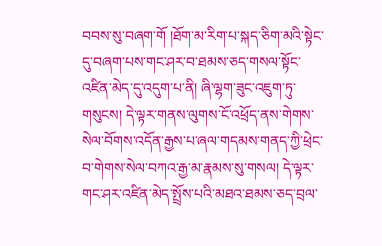བབས་སུ་བཞག་གོ །ཐོག་མ་རིག་པ་སྐད་ཅིག་མའི་སྟེང་དུ་བཞག་པས་གང་ཤར་བ་ཐམས་ཅད་གསལ་སྟོང་འཛིན་མེད་དུ་འདུག་པ་ནི། ཞི་ལྷག་ཟུང་འཇུག་ཏུ་གསུངས། དེ་ལྟར་གནས་ལུགས་ངོ་འཕྲོད་ནས་གེགས་སེལ་བོགས་འདོན་རྒྱས་པ་ཞལ་གདམས་གནད་ཀྱི་ཕྲེང་བ་གེགས་སེལ་བཀའ་རྒྱ་མ་རྣམས་སུ་གསལ། དེ་ལྟར་གང་ཤར་འཛིན་མེད་སྤྲོས་པའི་མཐའ་ཐམས་ཅད་བྲལ་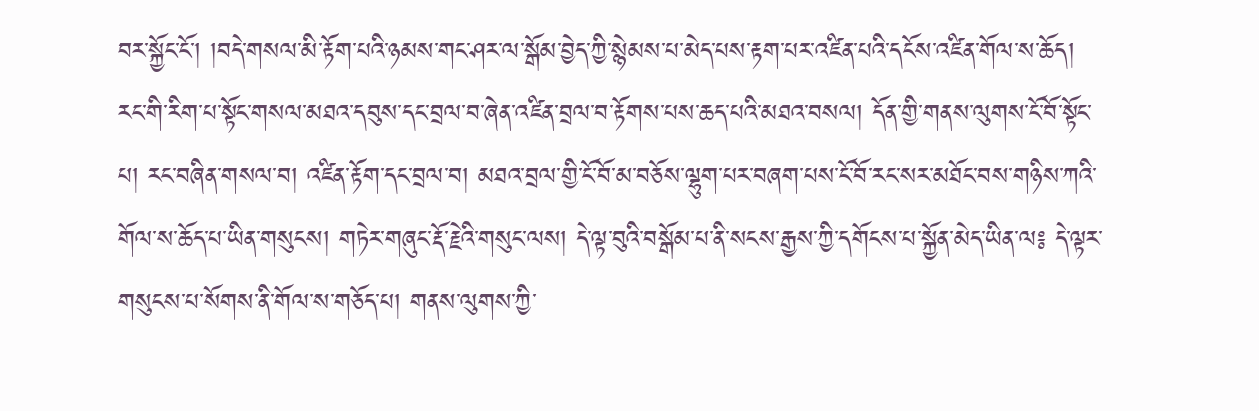བར་སྐྱོང་ངོ་། །བདེ་གསལ་མི་རྟོག་པའི་ཉམས་གང་ཤར་ལ་སྒོམ་བྱེད་ཀྱི་སྙེམས་པ་མེད་པས་རྟག་པར་འཛིན་པའི་དངོས་འཛིན་གོལ་ས་ཆོད། རང་གི་རིག་པ་སྟོང་གསལ་མཐའ་དབུས་དང་བྲལ་བ་ཞེན་འཛིན་བྲལ་བ་རྟོགས་པས་ཆད་པའི་མཐའ་བསལ། དོན་གྱི་གནས་ལུགས་ངོ་བོ་སྟོང་པ། རང་བཞིན་གསལ་བ། འཛིན་རྟོག་དང་བྲལ་བ། མཐའ་བྲལ་གྱི་ངོ་བོ་མ་བཅོས་ལྷུག་པར་བཞག་པས་ངོ་བོ་རང་སར་མཐོང་བས་གཉིས་ཀའི་གོལ་ས་ཆོད་པ་ཡིན་གསུངས། གཏེར་གཞུང་རྡོ་རྗེའི་གསུང་ལས། དེ་ལྟ་བུའི་བསྒོམ་པ་ནི་སངས་རྒྱས་ཀྱི་དགོངས་པ་སྐྱོན་མེད་ཡིན་ལ༔ དེ་ལྟར་གསུངས་པ་སོགས་ནི་གོལ་ས་གཅོད་པ། གནས་ལུགས་ཀྱི་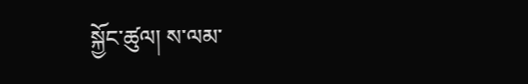སྐྱོང་ཚུལ། ས་ལམ་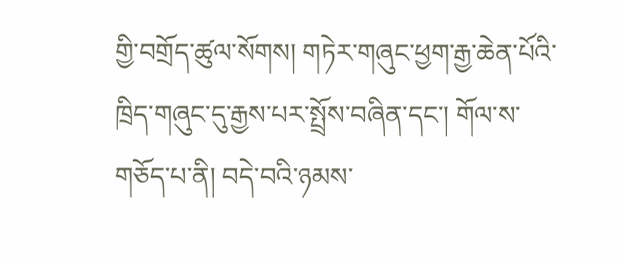གྱི་བགྲོད་ཚུལ་སོགས། གཏེར་གཞུང་ཕྱག་རྒྱ་ཆེན་པོའི་ཁྲིད་གཞུང་དུ་རྒྱས་པར་སྤྲོས་བཞིན་དང་། གོལ་ས་གཅོད་པ་ནི། བདེ་བའི་ཉམས་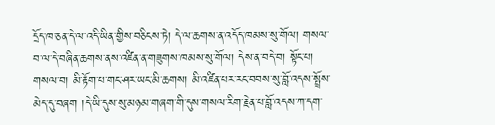དྲོད་ཁ་ཅན་དེ་ལ་འདི་ཡིན་གྱིས་བཅིངས་ཏེ། དེ་ལ་ཆགས་ན་འདོད་ཁམས་སུ་གོལ། གསལ་བ་ལ་དེ་བཞིན་ཆགས་ནས་འཛིན་ན་གཟུགས་ཁམས་སུ་གོལ། དེས་ན་བདེ་བ། སྟོང་པ། གསལ་བ། མི་རྟོག་པ་གང་ཤར་ཡང་མི་ཆགས། མི་འཛིན་པར་རང་བབས་སུ་བློ་འདས་སྤྲོས་མེད་དུ་བཞག །དེ་ཡི་དུས་སུ་མཉམ་གཞག་གི་དུས་གསལ་རིག་རྗེན་པ་བློ་འདས་ཀ་དག་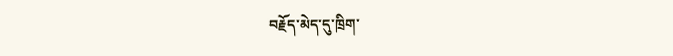བརྗོད་མེད་དུ་ཁྲིག་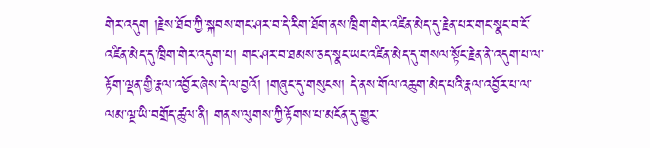གེར་འདུག །རྗེས་ཐོབ་ཀྱི་སྐབས་གང་ཤར་བ་དེ་རིག་ཐོག་ནས་ཁྲིག་གེར་འཛིན་མེད་དུ་རྗེན་པར་གང་སྣང་བ་ངོ་འཛིན་མེད་དུ་ཁྲིག་གེར་འདུག་པ། གང་ཤར་བ་ཐམས་ཅད་སྣང་ཡང་འཛིན་མེད་དུ་གསལ་སྟོང་རྗེན་ནེ་འདུག་པ་ལ་རྟོག་ལྡན་གྱི་རྣལ་འབྱོར་ཞེས་དེ་ལ་བྱའོ། །གཞུང་དུ་གསུངས། དེ་ནས་གོལ་འཆུག་མེད་པའི་རྣལ་འབྱོར་པ་ལ་ལམ་ལྔ་ཡི་བགྲོད་ཚུལ་ནི། གནས་ལུགས་ཀྱི་རྟོགས་པ་མངོན་དུ་གྱུར་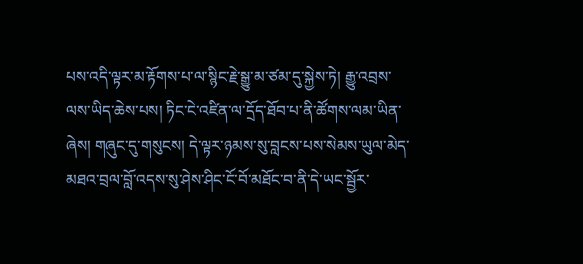པས་འདི་ལྟར་མ་རྟོགས་པ་ལ་སྙིང་རྗེ་སྒྱུ་མ་ཙམ་དུ་སྐྱེས་ཏེ། རྒྱུ་འབྲས་ལས་ཡིད་ཆེས་པས། ཏིང་ངེ་འཛིན་ལ་དྲོད་ཐོབ་པ་ནི་ཚོགས་ལམ་ཡིན་ཞེས། གཞུང་དུ་གསུངས། དེ་ལྟར་ཉམས་སུ་བླངས་པས་སེམས་ཡུལ་མེད་མཐའ་བྲལ་བློ་འདས་སུ་ཤེས་ཤིང་ངོ་བོ་མཐོང་བ་ནི་དེ་ཡང་སྦྱོར་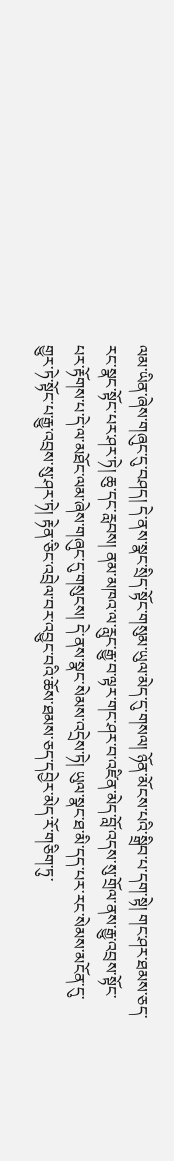ལམ་ཡིན་ཞེས་གཞུང་དུ་བཤད། དེ་ནས་སྣང་སྲིད་སྟོང་གསུམ་ཡུལ་མེད་དུ་གསལ། ཉོན་མོངས་པའི་སྒྲིབ་པ་དག་སྟེ། གང་ཤར་ཐམས་ཅད་རང་སྣང་སྟོང་པར་ཤར་ཏེ། ཆུ་དང་རླབས། ནམ་མཁའ་ལ་རླུང་རྒྱུ་བ་ལྟར་གང་ཤར་བ་འཛིན་མེད་བློ་འདས་སུ་གྲོལ་ནས་རྒྱུ་འབྲས་སྟོང་པར་རྟོགས་པ་དེ་ལ་མཐོང་ལམ་ཞེས་གཞུང་དུ་གསུངས། དེ་ནས་སྣང་སེམས་འདྲེས་ཏེ། ཡུལ་སྣང་ཐ་མི་དད་པར་རང་སེམས་མངོན་དུ་གྱུར་ཏེ་སྟོང་པ་རྒྱུ་འབྲས་སུ་ཤར་ཏེ། རྟེན་ཅིང་འབྲེལ་བར་འབྱུང་བའི་ཆོས་ཐམས་ཅད་དབྱེར་མེད་རོ་གཅིག་ཏུ་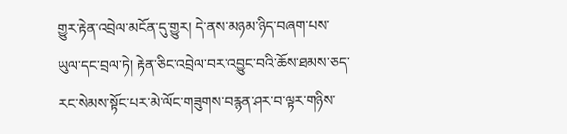གྱུར་རྟེན་འབྲེལ་མངོན་དུ་གྱུར། དེ་ནས་མཉམ་ཉིད་བཞག་པས་ཡུལ་དང་བྲལ་ཏེ། རྟེན་ཅིང་འབྲེལ་བར་འབྱུང་བའི་ཆོས་ཐམས་ཅད་རང་སེམས་སྟོང་པར་མེ་ལོང་གཟུགས་བརྙན་ཤར་བ་ལྟར་གཉིས་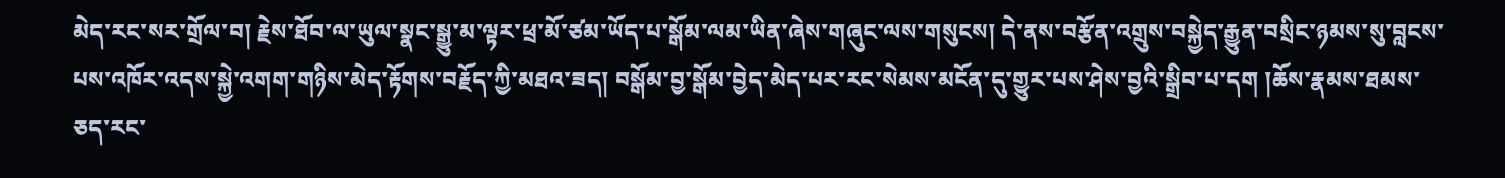མེད་རང་སར་གྲོལ་བ། རྗེས་ཐོབ་ལ་ཡུལ་སྣང་སྒྱུ་མ་ལྟར་ཕྲ་མོ་ཙམ་ཡོད་པ་སྒོམ་ལམ་ཡིན་ཞེས་གཞུང་ལས་གསུངས། དེ་ནས་བརྩོན་འགྲུས་བསྐྱེད་རྒྱུན་བསྲིང་ཉམས་སུ་བླངས་པས་འཁོར་འདས་སྐྱེ་འགག་གཉིས་མེད་རྟོགས་བརྗོད་ཀྱི་མཐའ་ཟད། བསྒོམ་བྱ་སྒོམ་བྱེད་མེད་པར་རང་སེམས་མངོན་དུ་གྱུར་པས་ཤེས་བྱའི་སྒྲིབ་པ་དག །ཆོས་རྣམས་ཐམས་ཅད་རང་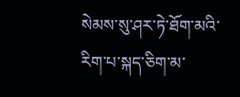སེམས་སུ་ཤར་ཏེ་ཐོག་མའི་རིག་པ་སྐད་ཅིག་མ་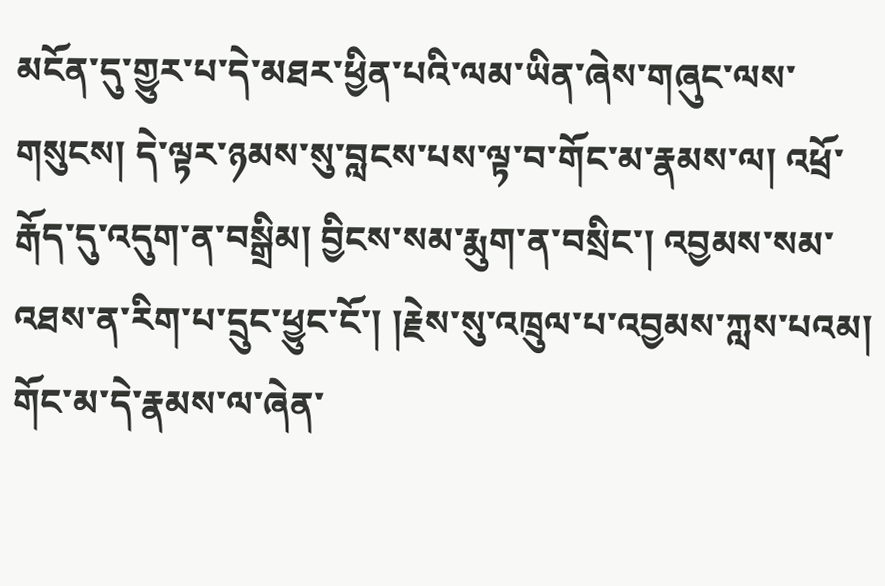མངོན་དུ་གྱུར་པ་དེ་མཐར་ཕྱིན་པའི་ལམ་ཡིན་ཞེས་གཞུང་ལས་གསུངས། དེ་ལྟར་ཉམས་སུ་བླངས་པས་ལྟ་བ་གོང་མ་རྣམས་ལ། འཕྲོ་རྒོད་དུ་འདུག་ན་བསྒྲིམ། བྱིངས་སམ་རྨུག་ན་བསྲིང་། འབྱམས་སམ་འཐས་ན་རིག་པ་དྲུང་ཕྱུང་ངོ་། །རྗེས་སུ་འཁྲུལ་པ་འབྱམས་ཀླས་པའམ། གོང་མ་དེ་རྣམས་ལ་ཞེན་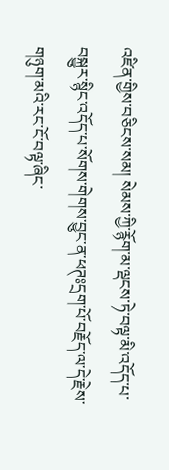འཛིན་གྱིས་བཅིངས་སམ། སེམས་ཀྱི་རྙོག་མ་ལྡངས་ཏེ་བལྟ་མི་འདོད་པ་བསྐྱུར་སྙིང་འདོད་པ་སོགས་གེགས་བྱུང་ན་ཕཊཿདྲག་པོ་བརྗོད་ལ་དེ་རྗེས་གཉུག་མའི་རང་ངོ་བལྟ་ཞིང་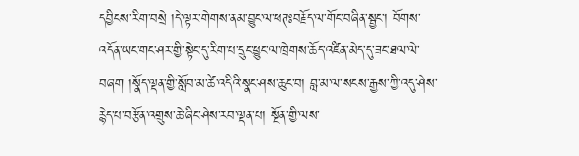དབྱིངས་རིག་བསྲེ །དེ་ལྟར་གེགས་ནམ་བྱུང་ལ་ཕཊཿབརྗོད་ལ་གོང་བཞིན་སྦྱང་། བོགས་འདོན་ཡང་གང་ཤར་གྱི་སྟེང་དུ་རིག་པ་དྲུང་ཕྱུང་ལ་ཁྲེགས་ཆོད་འཛིན་མེད་དུ་ཟང་ཐལ་ལེ་བཞག །སྣོད་ལྡན་གྱི་སློབ་མ་ཚེ་འདིའི་སྣང་ཤས་ཆུང་བ། བླ་མ་ལ་སངས་རྒྱས་ཀྱི་འདུ་ཤེས་རྙེད་པ་བརྩོན་འགྲུས་ཆེ་ཞིང་ཤེས་རབ་ལྡན་པ། སྔོན་གྱི་ལས་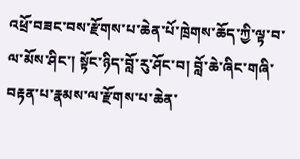འཕྲོ་བཟང་བས་རྫོགས་པ་ཆེན་པོ་ཁྲེགས་ཆོད་ཀྱི་ལྟ་བ་ལ་མོས་ཤིང་། སྟོང་ཉིད་བློ་རུ་ཤོང་བ། བློ་ཆེ་ཞིང་གཞི་བརྟན་པ་རྣམས་ལ་རྫོགས་པ་ཆེན་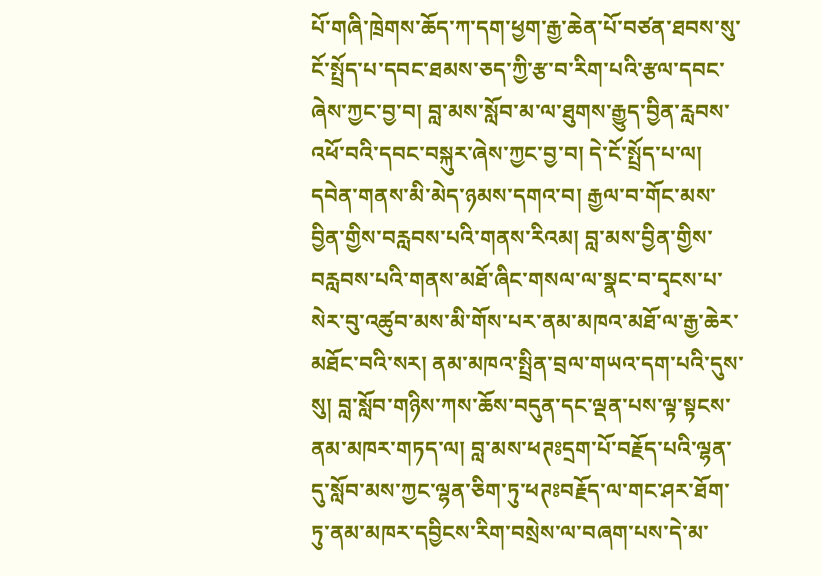པོ་གཞི་ཁྲེགས་ཆོད་ཀ་དག་ཕྱག་རྒྱ་ཆེན་པོ་བཙན་ཐབས་སུ་ངོ་སྤྲོད་པ་དབང་ཐམས་ཅད་ཀྱི་རྩ་བ་རིག་པའི་རྩལ་དབང་ཞེས་ཀྱང་བྱ་བ། བླ་མས་སློབ་མ་ལ་ཐུགས་རྒྱུད་བྱིན་རླབས་འཕོ་བའི་དབང་བསྐུར་ཞེས་ཀྱང་བྱ་བ། དེ་ངོ་སྤྲོད་པ་ལ། དབེན་གནས་མི་མེད་ཉམས་དགའ་བ། རྒྱལ་བ་གོང་མས་བྱིན་གྱིས་བརླབས་པའི་གནས་རིའམ། བླ་མས་བྱིན་གྱིས་བརླབས་པའི་གནས་མཐོ་ཞིང་གསལ་ལ་སྣང་བ་དྭངས་པ་སེར་བུ་འཚུབ་མས་མི་གོས་པར་ནམ་མཁའ་མཐོ་ལ་རྒྱ་ཆེར་མཐོང་བའི་སར། ནམ་མཁའ་སྤྲིན་བྲལ་གཡའ་དག་པའི་དུས་སུ། བླ་སློབ་གཉིས་ཀས་ཆོས་བདུན་དང་ལྡན་པས་ལྟ་སྟངས་ནམ་མཁར་གཏད་ལ། བླ་མས་ཕཊཿདྲག་པོ་བརྗོད་པའི་ལྷན་དུ་སློབ་མས་ཀྱང་ལྷན་ཅིག་ཏུ་ཕཊཿབརྗོད་ལ་གང་ཤར་ཐོག་ཏུ་ནམ་མཁར་དབྱིངས་རིག་བསྲེས་ལ་བཞག་པས་དེ་མ་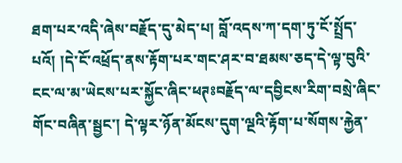ཐག་པར་འདི་ཞེས་བརྗོད་དུ་མེད་པ། བློ་འདས་ཀ་དག་ཏུ་ངོ་སྤྲོད་པའོ། །དེ་ངོ་འཕྲོད་ནས་རྟོག་པར་གང་ཤར་བ་ཐམས་ཅད་དེ་ལྟ་བུའི་ངང་ལ་མ་ཡེངས་པར་སྐྱོང་ཞིང་ཕཊཿབརྗོད་ལ་དབྱིངས་རིག་བསྲེ་ཞིང་གོང་བཞིན་སྦྱང་། དེ་ལྟར་ཉོན་མོངས་དུག་ལྔའི་རྟོག་པ་སོགས་རྐྱེན་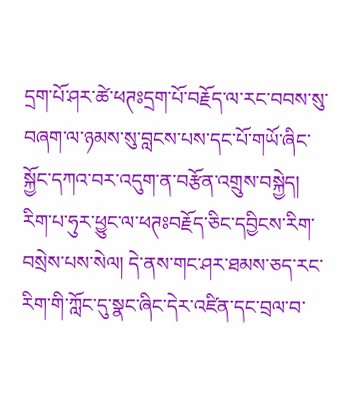དྲག་པོ་ཤར་ཚེ་ཕཊཿདྲག་པོ་བརྗོད་ལ་རང་བབས་སུ་བཞག་ལ་ཉམས་སུ་བླངས་པས་དང་པོ་གཡོ་ཞིང་སྐྱོང་དཀའ་བར་འདུག་ན་བརྩོན་འགྲུས་བསྐྱེད། རིག་པ་ཧུར་ཕྱུང་ལ་ཕཊཿབརྗོད་ཅིང་དབྱིངས་རིག་བསྲེས་པས་སེལ། དེ་ནས་གང་ཤར་ཐམས་ཅད་རང་རིག་གི་ཀློང་དུ་སྣང་ཞིང་དེར་འཛིན་དང་བྲལ་བ་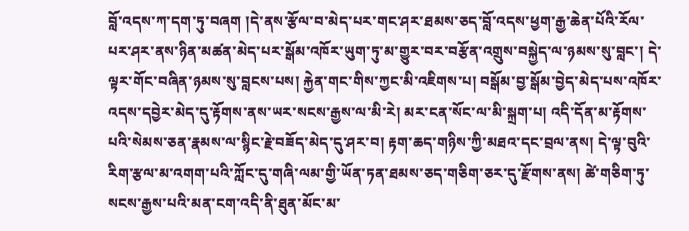བློ་འདས་ཀ་དག་ཏུ་བཞག །དེ་ནས་རྩོལ་བ་མེད་པར་གང་ཤར་ཐམས་ཅད་བློ་འདས་ཕྱག་རྒྱ་ཆེན་པོའི་རོལ་པར་ཤར་ནས་ཉིན་མཚན་མེད་པར་སྒོམ་འཁོར་ཡུག་ཏུ་མ་གྱུར་བར་བརྩོན་འགྲུས་བསྐྱེད་ལ་ཉམས་སུ་བླང་། དེ་ལྟར་གོང་བཞིན་ཉམས་སུ་བླངས་པས། རྐྱེན་གང་གིས་ཀྱང་མི་འཇིགས་པ། བསྒོམ་བྱ་སྒོམ་བྱེད་མེད་པས་འཁོར་འདས་དབྱེར་མེད་དུ་རྟོགས་ནས་ཡར་སངས་རྒྱས་ལ་མི་རེ། མར་ངན་སོང་ལ་མི་སྐྲག་པ། འདི་དོན་མ་རྟོགས་པའི་སེམས་ཅན་རྣམས་ལ་སྙིང་རྗེ་བཟོད་མེད་དུ་ཤར་བ། རྟག་ཆད་གཉིས་ཀྱི་མཐའ་དང་བྲལ་ནས། དེ་ལྟ་བུའི་རིག་རྩལ་མ་འགག་པའི་ཀློང་དུ་གཞི་ལམ་གྱི་ཡོན་ཏན་ཐམས་ཅད་གཅིག་ཅར་དུ་རྫོགས་ནས། ཚེ་གཅིག་ཏུ་སངས་རྒྱས་པའི་མན་ངག་འདི་ནི་ཐུན་མོང་མ་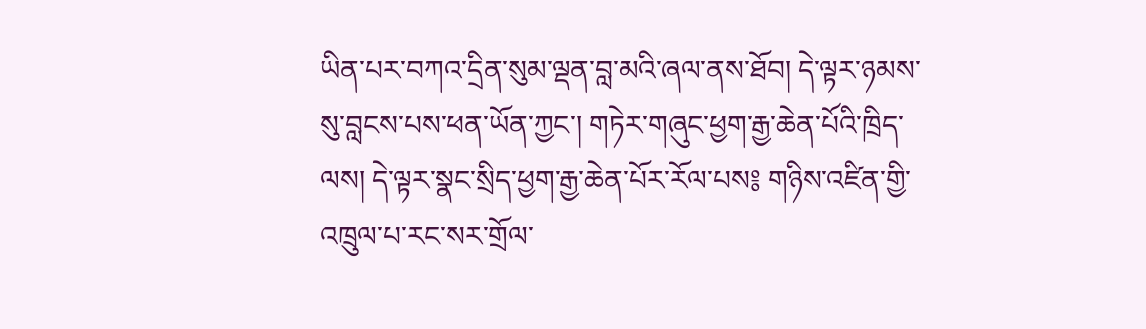ཡིན་པར་བཀའ་དྲིན་སུམ་ལྡན་བླ་མའི་ཞལ་ནས་ཐོབ། དེ་ལྟར་ཉམས་སུ་བླངས་པས་ཕན་ཡོན་ཀྱང་། གཏེར་གཞུང་ཕྱག་རྒྱ་ཆེན་པོའི་ཁྲིད་ལས། དེ་ལྟར་སྣང་སྲིད་ཕྱག་རྒྱ་ཆེན་པོར་རོལ་པས༔ གཉིས་འཛིན་གྱི་འཁྲུལ་པ་རང་སར་གྲོལ་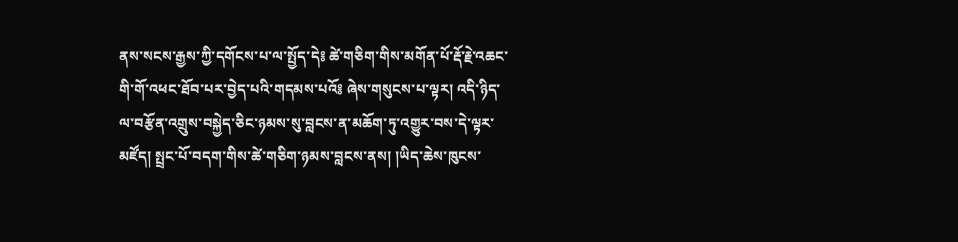ནས་སངས་རྒྱས་ཀྱི་དགོངས་པ་ལ་སྤྱོད་དེ༔ ཚེ་གཅིག་གིས་མགོན་པོ་རྡོ་རྗེ་འཆང་གི་གོ་འཕང་ཐོབ་པར་བྱེད་པའི་གདམས་པའོ༔ ཞེས་གསུངས་པ་ལྟར། འདི་ཉིད་ལ་བརྩོན་འགྲུས་བསྐྱེད་ཅིང་ཉམས་སུ་བླངས་ན་མཆོག་ཏུ་འགྱུར་བས་དེ་ལྟར་མཛོད། སྤྲང་པོ་བདག་གིས་ཚེ་གཅིག་ཉམས་བླངས་ནས། །ཡིད་ཆེས་ཁུངས་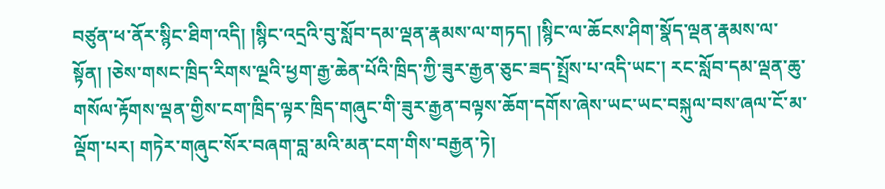བཙུན་ཕ་ནོར་སྙིང་ཐིག་འདི། །སྙིང་འདྲའི་བུ་སློབ་དམ་ལྡན་རྣམས་ལ་གཏད། །སྙིང་ལ་ཆོངས་ཤིག་སྣོད་ལྡན་རྣམས་ལ་སྟོན། །ཅེས་གསང་ཁྲིད་རིགས་ལྔའི་ཕྱག་རྒྱ་ཆེན་པོའི་ཁྲིད་ཀྱི་ཟུར་རྒྱན་ཅུང་ཟད་སྤྲོས་པ་འདི་ཡང་། རང་སློབ་དམ་ལྡན་ཆུ་གསོལ་རྟོགས་ལྡན་གྱིས་ངག་ཁྲིད་ལྟར་ཁྲིད་གཞུང་གི་ཟུར་རྒྱན་བལྟས་ཆོག་དགོས་ཞེས་ཡང་ཡང་བསྐུལ་བས་ཞལ་ངོ་མ་ལྡོག་པར། གཏེར་གཞུང་སོར་བཞག་བླ་མའི་མན་ངག་གིས་བརྒྱན་ཏེ།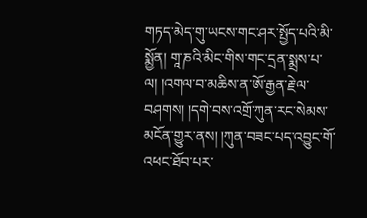གཏད་མེད་གུ་ཡངས་གང་ཤར་སྤྱོད་པའི་མི་སྨྱོན། གཱ་ཎའི་མིང་གིས་གང་དྲན་སྨྲས་པ་ལ། །འགལ་བ་མཆིས་ན་ཨོ་རྒྱན་རྗེ་ལ་བཤགས། །དགེ་བས་འགྲོ་ཀུན་རང་སེམས་མངོན་གྱུར་ནས། །ཀུན་བཟང་པད་འབྱུང་གོ་འཕང་ཐོབ་པར་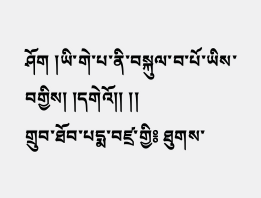ཤོག །ཡི་གེ་པ་ནི་བསྐུལ་བ་པོ་ཡིས་བགྱིས། །དགེའོ།། །།
གྲུབ་ཐོབ་པདྨ་བཛྲ་གྱི༔ ཐུགས་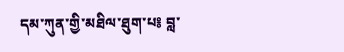དམ་ཀུན་གྱི་མཐིལ་ཐུག་པ༔ བླ་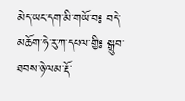མེད་ཡང་དག་མི་གཡོ་བ༔ བདེ་མཆོག་ཧེ་རུ་ཀ་དཔལ་གྱི༔ སྒྲུབ་ཐབས་ཉེ་ལམ་རྡོ་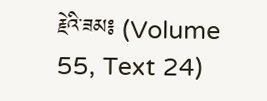རྗེའི་ཟམ༔ (Volume 55, Text 24)